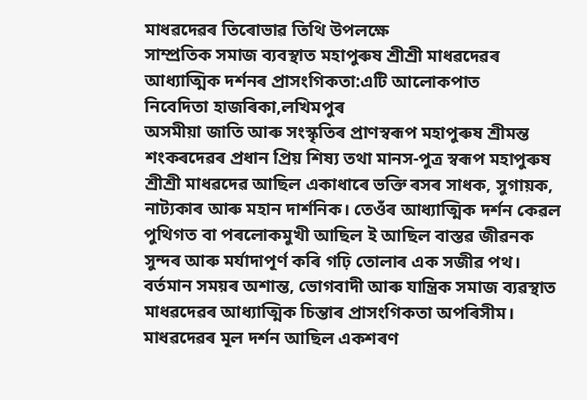মাধৱদেৱৰ তিৰোভাৱ তিথি উপলক্ষে
সাম্প্রতিক সমাজ ব্যবস্থাত মহাপুৰুষ শ্ৰীশ্ৰী মাধৱদেৱৰ আধ্যাত্মিক দৰ্শনৰ প্ৰাসংগিকতা:এটি আলোকপাত
নিবেদিতা হাজৰিকা,লখিমপুৰ
অসমীয়া জাতি আৰু সংস্কৃতিৰ প্রাণস্বৰূপ মহাপুৰুষ শ্ৰীমন্ত শংকৰদেৱৰ প্ৰধান প্রিয় শিষ্য তথা মানস-পুত্ৰ স্বৰূপ মহাপুৰুষ শ্ৰীশ্ৰী মাধৱদেৱ আছিল একাধাৰে ভক্তি ৰসৰ সাধক, সুগায়ক, নাট্যকাৰ আৰু মহান দার্শনিক। তেওঁৰ আধ্যাত্মিক দৰ্শন কেৱল পুথিগত বা পৰলোকমুখী আছিল ই আছিল বাস্তৱ জীৱনক সুন্দৰ আৰু মৰ্যাদাপূৰ্ণ কৰি গঢ়ি তোলাৰ এক সজীৱ পথ। বর্তমান সময়ৰ অশান্ত, ভোগবাদী আৰু যান্ত্ৰিক সমাজ ব্যৱস্থাত মাধৱদেৱৰ আধ্যাত্মিক চিন্তাৰ প্ৰাসংগিকতা অপৰিসীম।
মাধৱদেৱৰ মূল দৰ্শন আছিল একশৰণ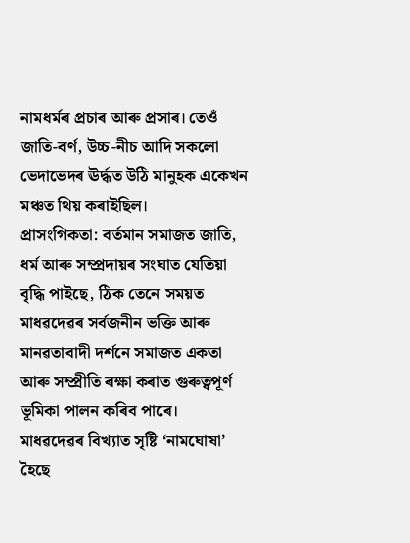নামধৰ্মৰ প্ৰচাৰ আৰু প্ৰসাৰ। তেওঁ জাতি-বর্ণ, উচ্চ-নীচ আদি সকলো ভেদাভেদৰ ঊৰ্দ্ধত উঠি মানুহক একেখন মঞ্চত থিয় কৰাইছিল।
প্ৰাসংগিকতা: বৰ্তমান সমাজত জাতি, ধৰ্ম আৰু সম্প্ৰদায়ৰ সংঘাত যেতিয়া বৃদ্ধি পাইছে, ঠিক তেনে সময়ত মাধৱদেৱৰ সৰ্বজনীন ভক্তি আৰু মানৱতাবাদী দৰ্শনে সমাজত একতা আৰু সম্প্রীতি ৰক্ষা কৰাত গুৰুত্বপূৰ্ণ ভূমিকা পালন কৰিব পাৰে।
মাধৱদেৱৰ বিখ্যাত সৃষ্টি ‘নামঘোষা’ হৈছে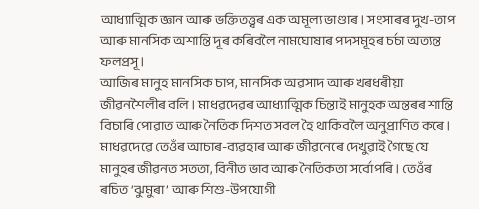আধ্যাত্মিক জ্ঞান আৰু ভক্তিতত্ত্বৰ এক অমূল্য ভাণ্ডাৰ। সংসাৰৰ দুখ-তাপ আৰু মানসিক অশান্তি দূৰ কৰিবলৈ নামঘোষাৰ পদসমূহৰ চৰ্চা অত্যন্ত ফলপ্রসূ।
আজিৰ মানুহ মানসিক চাপ, মানসিক অৱসাদ আৰু খৰধৰীয়া জীৱনশৈলীৰ বলি। মাধৱদেৱৰ আধ্যাত্মিক চিন্তাই মানুহক অন্তৰৰ শান্তি বিচাৰি পোৱাত আৰু নৈতিক দিশত সবল হৈ থাকিবলৈ অনুপ্ৰাণিত কৰে।
মাধৱদেৱে তেওঁৰ আচাৰ-ব্যৱহাৰ আৰু জীৱনেৰে দেখুৱাই গৈছে যে মানুহৰ জীৱনত সততা, বিনীত ভাব আৰু নৈতিকতা সৰ্বোপৰি। তেওঁৰ ৰচিত ‘ঝুমুৰা’ আৰু শিশু-উপযোগী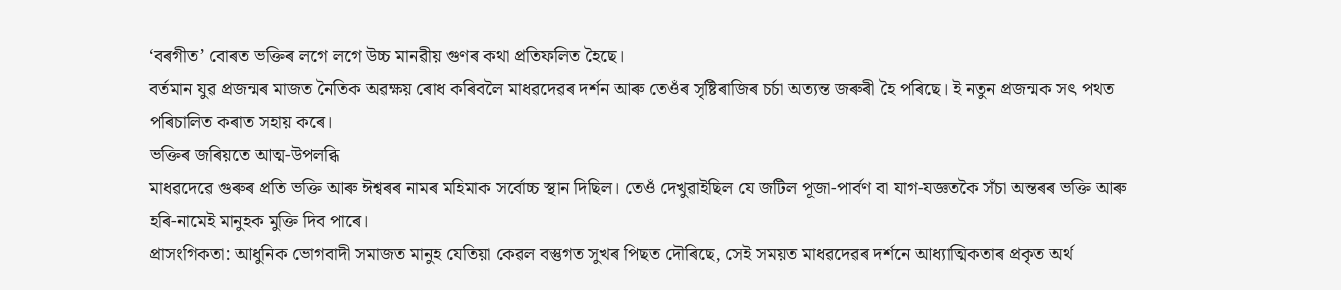‘বৰগীত’ বোৰত ভক্তিৰ লগে লগে উচ্চ মানৱীয় গুণৰ কথা প্ৰতিফলিত হৈছে।
বৰ্তমান যুৱ প্ৰজন্মৰ মাজত নৈতিক অৱক্ষয় ৰোধ কৰিবলৈ মাধৱদেৱৰ দৰ্শন আৰু তেওঁৰ সৃষ্টিৰাজিৰ চৰ্চা অত্যন্ত জৰুৰী হৈ পৰিছে। ই নতুন প্ৰজন্মক সৎ পথত পৰিচালিত কৰাত সহায় কৰে।
ভক্তিৰ জৰিয়তে আত্ম-উপলব্ধি
মাধৱদেৱে গুৰুৰ প্ৰতি ভক্তি আৰু ঈশ্বৰৰ নামৰ মহিমাক সৰ্বোচ্চ স্থান দিছিল। তেওঁ দেখুৱাইছিল যে জটিল পূজা-পার্বণ বা যাগ-যজ্ঞতকৈ সঁচা অন্তৰৰ ভক্তি আৰু হৰি-নামেই মানুহক মুক্তি দিব পাৰে।
প্ৰাসংগিকতা: আধুনিক ভোগবাদী সমাজত মানুহ যেতিয়া কেৱল বস্তুগত সুখৰ পিছত দৌৰিছে, সেই সময়ত মাধৱদেৱৰ দৰ্শনে আধ্যাত্মিকতাৰ প্ৰকৃত অৰ্থ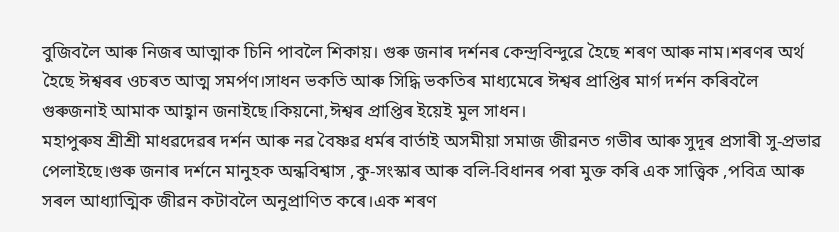বুজিবলৈ আৰু নিজৰ আত্মাক চিনি পাবলৈ শিকায়। গুৰু জনাৰ দৰ্শনৰ কেন্দ্ৰবিন্দুৱে হৈছে শৰণ আৰু নাম।শৰণৰ অৰ্থ হৈছে ঈশ্বৰৰ ওচৰত আত্ম সমৰ্পণ।সাধন ভকতি আৰু সিদ্ধি ভকতিৰ মাধ্যমেৰে ঈশ্বৰ প্ৰাপ্তিৰ মাৰ্গ দৰ্শন কৰিবলৈ গুৰুজনাই আমাক আহ্বান জনাইছে।কিয়নো,ঈশ্বৰ প্ৰাপ্তিৰ ইয়েই মুল সাধন।
মহাপুৰুষ শ্ৰীশ্ৰী মাধৱদেৱৰ দৰ্শন আৰু নৱ বৈষ্ণৱ ধৰ্মৰ বাৰ্তাই অসমীয়া সমাজ জীৱনত গভীৰ আৰু সুদূৰ প্ৰসাৰী সু-প্ৰভাৱ পেলাইছে।গুৰু জনাৰ দৰ্শনে মানুহক অন্ধবিশ্বাস ,কু-সংস্কাৰ আৰু বলি-বিধানৰ পৰা মুক্ত কৰি এক সাত্ত্বিক ,পবিত্ৰ আৰু সৰল আধ্যাত্মিক জীৱন কটাবলৈ অনুপ্ৰাণিত কৰে।এক শৰণ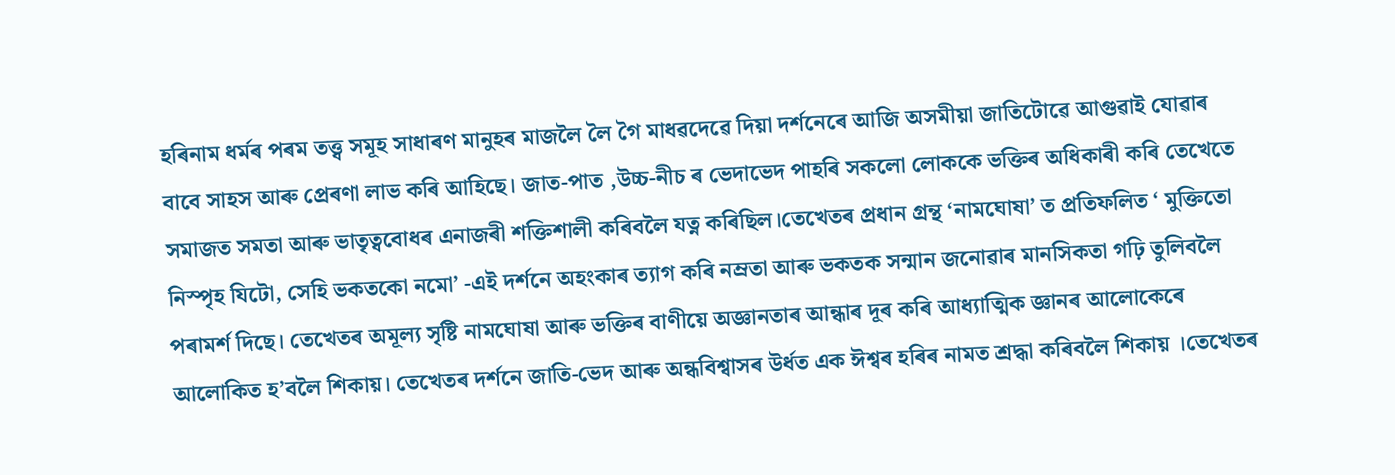হৰিনাম ধৰ্মৰ পৰম তত্ত্ব সমূহ সাধাৰণ মানুহৰ মাজলৈ লৈ গৈ মাধৱদেৱে দিয়া দৰ্শনেৰে আজি অসমীয়া জাতিটোৱে আগুৱাই যোৱাৰ বাবে সাহস আৰু প্ৰেৰণা লাভ কৰি আহিছে। জাত-পাত ,উচ্চ-নীচ ৰ ভেদাভেদ পাহৰি সকলো লোককে ভক্তিৰ অধিকাৰী কৰি তেখেতে সমাজত সমতা আৰু ভাতৃত্ববোধৰ এনাজৰী শক্তিশালী কৰিবলৈ যত্ন কৰিছিল।তেখেতৰ প্ৰধান গ্ৰন্থ ‘নামঘোষা’ ত প্ৰতিফলিত ‘ মুক্তিতো নিস্পৃহ যিটো, সেহি ভকতকো নমো’ -এই দৰ্শনে অহংকাৰ ত্যাগ কৰি নম্ৰতা আৰু ভকতক সন্মান জনোৱাৰ মানসিকতা গঢ়ি তুলিবলৈ পৰামৰ্শ দিছে। তেখেতৰ অমূল্য সৃষ্টি নামঘোষা আৰু ভক্তিৰ বাণীয়ে অজ্ঞানতাৰ আন্ধাৰ দূৰ কৰি আধ্যাত্মিক জ্ঞানৰ আলোকেৰে আলোকিত হ’বলৈ শিকায়। তেখেতৰ দৰ্শনে জাতি-ভেদ আৰু অন্ধবিশ্বাসৰ উৰ্ধত এক ঈশ্বৰ হৰিৰ নামত শ্ৰদ্ধা কৰিবলৈ শিকায় ।তেখেতৰ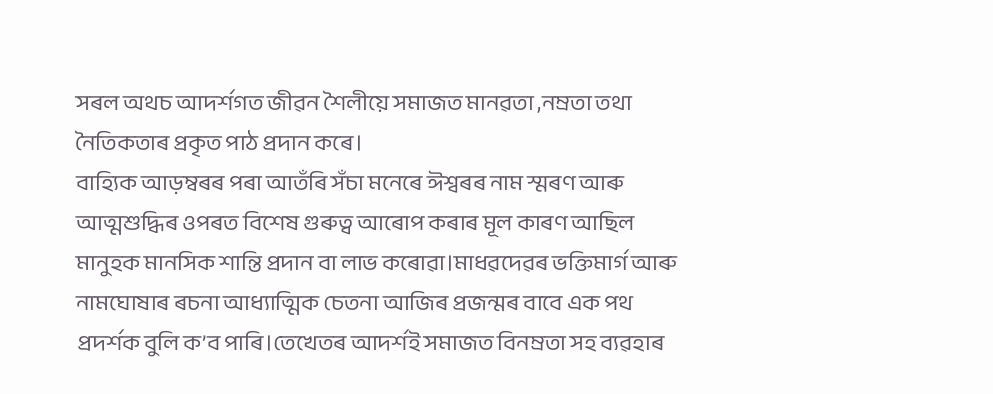সৰল অথচ আদৰ্শগত জীৱন শৈলীয়ে সমাজত মানৱতা ,নম্ৰতা তথা নৈতিকতাৰ প্ৰকৃত পাঠ প্ৰদান কৰে।
বাহ্যিক আড়ম্বৰৰ পৰা আতঁৰি সঁচা মনেৰে ঈশ্বৰৰ নাম স্মৰণ আৰু আত্মশুদ্ধিৰ ওপৰত বিশেষ গুৰুত্ব আৰোপ কৰাৰ মূল কাৰণ আছিল মানুহক মানসিক শান্তি প্ৰদান বা লাভ কৰোৱা।মাধৱদেৱৰ ভক্তিমাৰ্গ আৰু নামঘোষাৰ ৰচনা আধ্যাত্মিক চেতনা আজিৰ প্ৰজন্মৰ বাবে এক পথ প্ৰদৰ্শক বুলি ক’ব পাৰি।তেখেতৰ আদৰ্শই সমাজত বিনম্ৰতা সহ ব্যৱহাৰ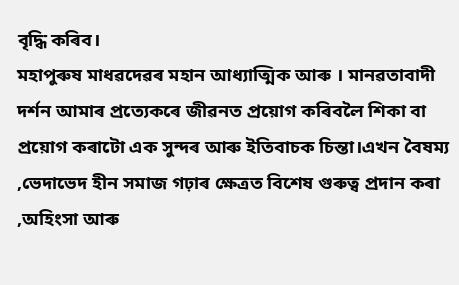বৃদ্ধি কৰিব।
মহাপুৰুষ মাধৱদেৱৰ মহান আধ্যাত্মিক আৰু । মানৱতাবাদী দৰ্শন আমাৰ প্ৰত্যেকৰে জীৱনত প্ৰয়োগ কৰিবলৈ শিকা বা প্ৰয়োগ কৰাটো এক সুন্দৰ আৰু ইতিবাচক চিন্তা।এখন বৈষম্য ,ভেদাভেদ হীন সমাজ গঢ়াৰ ক্ষেত্ৰত বিশেষ গুৰুত্ব প্ৰদান কৰা ,অহিংসা আৰু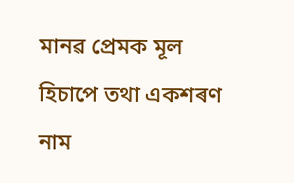মানৱ প্ৰেমক মূল হিচাপে তথা একশৰণ নাম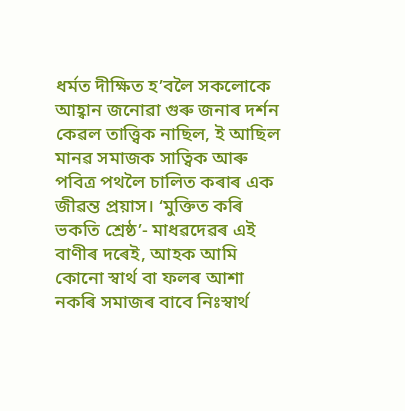ধৰ্মত দীক্ষিত হ’বলৈ সকলোকে আহ্বান জনোৱা গুৰু জনাৰ দৰ্শন কেৱল তাত্ত্বিক নাছিল, ই আছিল মানৱ সমাজক সাত্বিক আৰু পবিত্ৰ পথলৈ চালিত কৰাৰ এক জীৱন্ত প্ৰয়াস। ‘মুক্তিত কৰি ভকতি শ্ৰেষ্ঠ’- মাধৱদেৱৰ এই বাণীৰ দৰেই, আহক আমি কোনো স্বাৰ্থ বা ফলৰ আশা নকৰি সমাজৰ বাবে নিঃস্বাৰ্থ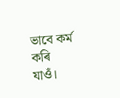ভাবে কৰ্ম কৰি যাওঁ।